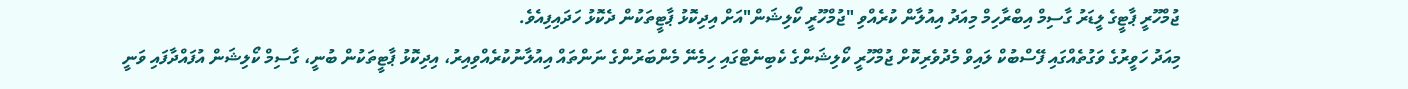ޖުމްހޫރީ ޕާޓީގެ ލީޑަރު ގާސިމް އިބްރާހިމް މިއަދު އިއުލާން ކުރެއްވި "ޖުމްހޫރީ ކޯލިޝަން"އަށް އިދިކޮޅު ޕާޓީތަކުން ދެކޮޅު ހަދައިފިއެވެ.
މިއަދު ހަވީރުގެ ވަގުތެއްގައި ފޭސްބުކް ލައިވް މެދުވެރިކޮށް ޖުމްހޫރީ ކޯލިޝަންގެ ކެބިނެޓްގައި ހިމެނޭ މެންބަރުންގެ ނަންތައް އިއުލާނުކުރެއްވިއިރު، އިދިކޮޅު ޕާޓީތަކުން ބުނީ، ގާސިމް ކޯލިޝަން އުފައްދާފައި ވަނީ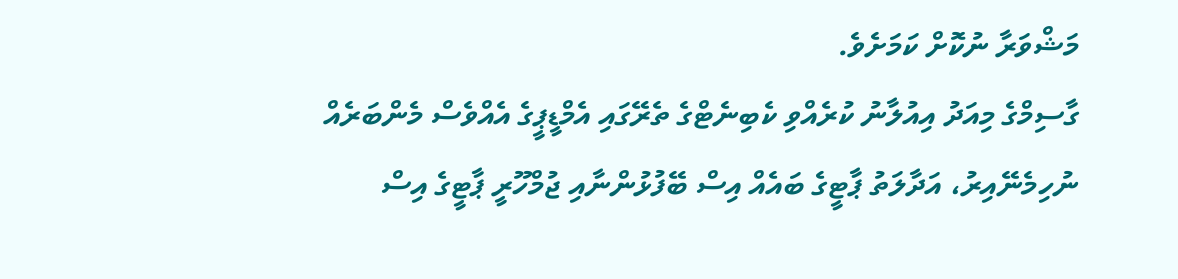މަޝްވަރާ ނުކޮށް ކަމަށެވެ.
ގާސިމްގެ މިއަދު އިއުލާނު ކުރެއްވި ކެބިނެޓްގެ ތެރޭގައި އެމްޑީޕީގެ އެއްވެސް މެންބަރެއް ނުހިމެނޭއިރު، އަދާލަތު ޕާޓީގެ ބައެއް އިސް ބޭފުޅުންނާއި ޖުމްހޫރީ ޕާޓީގެ އިސް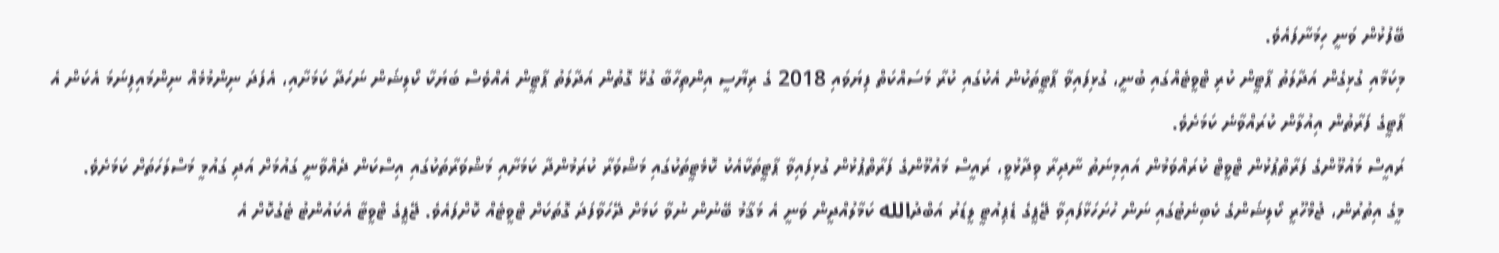ބޭފުޅުން ވަނީ ހިމަނާފައެވެ.
މިކަމާއި ގުޅިގެން އަދާލަތު ޕާޓީން ކުރި ޓްވީޓެއްގައި ބުނީ، ގުޅިފައިވާ ޕާޓީތަކުން އެކުގައި ކުރާ މަސައްކަތް ފިޔަވައި 2018 ގެ ރިޔާސީ އިންތިހާބާ ގުޅޭ ގޮތުން އަދާލަތު ޕާޓީން އެއްވެސް ބަޔަކާ ކޯލިޝަން ނަހަދާ ކަމަށާއި، އެފަދަ ނިންމުމެއް ނިންމައިފިނަމަ އެކަން އެ ޕާޓީގެ ފަރާތުން އިއުލާން ކުރައްވާނެ ކަމަށެވެ.
ރައީސް މައުމޫންގެ ފަރާތްޕުޅުން ޓްވީޓް ކުރައްވަމުން އައިމިނަތު ނާދިރާ ވިދާޅުވީ، ރައީސް މައުމޫންގެ ފަރާތްޕުޅުން ގުޅިފައިވާ ޕާޓީތަކާއެކު ކޮމެޓީތަކުގައި މަޝްވަރާ ކުރަމުންދާ ކަމަށާއި މަޝްވަރާތަކުގައި އިސްކަން ދެއްވާނީ ގައުމަށް އަދި ގައުމީ މަސްލަހަތަށް ކަމަށެވެ.
މީގެ އިތުރުން، ޖުމްހޫރީ ކޯލިޝަންގެ ކެބިނެޓުގައި ނަން ހުށަހަޅާފައިވާ ޖޭޕީގެ ޑެޕިއުޓީ ލީޑަރު އަބްދުالله ކަމާލުއްދީން ވަނީ އެ މަޤާމު ބޭނުން ނުވާ ކަމަށް ދޭހަވާފަދަ ގޮތަކަށް ޓްވީޓެއް ކޮށްފައެވެ. ޖޭޕީގެ ޓްވީޓާ އެކައުންޓު ޓެގުކޮށް އެ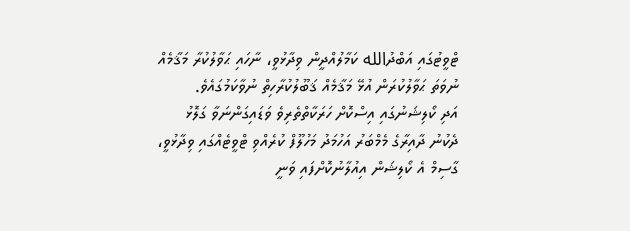ޓްވީޓުގައި އަބްދުالله ކަމާލުއްދީން ވިދާޅުވީ، ނާހައި ޙަވާލުކުރާ މަޤާމެއް ނުވަތަ ޙަވާލުކުރަން އުޅޭ މަޤާމެއް ޤަބޫލުކުރާހިތް ނުވާކަމުގައެވެ.
އަދި ކޯލިޝަނުގައި އިސްކޮށް ހަރަކާތްތެރިވެ ވަޑައިގަންނަވާ ގަލޮޅު ދެކުނު ދާއިރާގެ މެމްބަރު އަހުމަދު މަހުލޫފް ކުރެއްވި ޓްވީޓެއްގައި ވިދާޅުވީ، ގާސިމް އެ ކޯލިޝަން އިއުލާނުކޮށްފައި ވަނީ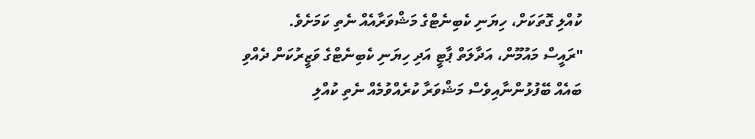ކުއްލި ގޮތަކަށް، ހިޔަނި ކެބިނެޓްގެ މަޝްވަރާއެއް ނެތި ކަމަށެވެ.
"ރައީސް މައުމޫން، އަދާލަތް ޕާޓީ އަދި ހިޔަނި ކެބިނެޓްގެ ވަޒީރުކަން ދެއްވި ބައެއް ބޭފުޅުންނާއިވެސް މަޝްވަރާ ކުރެއްވުމެއް ނެތި ކުއްލި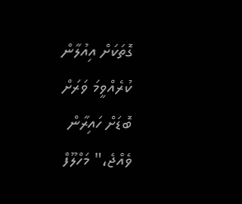ގޮތަކަށް އިއުލާން ކުރެއްވީމަ ވަރަށް ބޮޑަށް ހައިރާން ވެއްޖެ،" މަހްލޫފް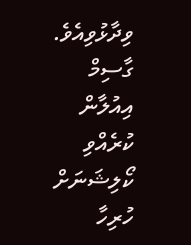ވިދާޅުވިއެވެ.
ގާސިމް އިއުލާން ކުރެއްވި ކޯލިޝަނަށް ހުރިހާ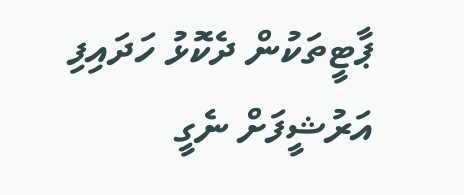ޕާޓީތަކުން ދެކޮޅު ހަދައިފި
އަރުޝީފަށް ނެގީ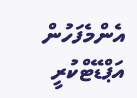އެންމެފަހުން އަޕްޑޭޓްކުރީ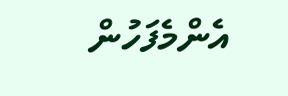އެންމެފަހުން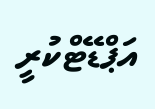އަޕްޑޭޓްކުރީ